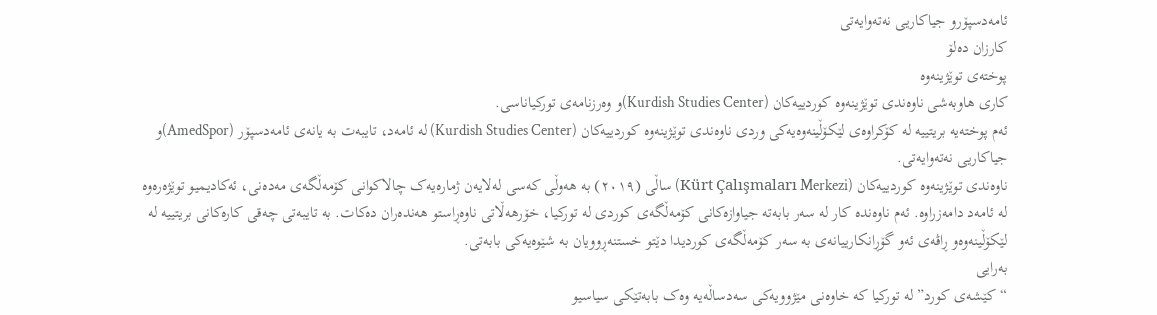ئامەدسپۆرو جیاکاریی نەتەوایەتی
کارزان دەلۆ
پوختەی توێژینەوە
کاری هاوبەشی ناوەندی توێژینەوە کوردییەکان (Kurdish Studies Center)و وەرزنامەی تورکیاناسی.
ئەم پوختەیە بریتییە لە کۆکراوەی لێکۆڵینەوەیەکی وردی ناوەندی توێژینەوە کوردییەکان (Kurdish Studies Center) لە ئامەد، تایبەت بە یانەی ئامەدسپۆر (AmedSpor)و جیاکاریی نەتەوایەتی.
ناوەندی توێژینەوە کوردییەکان (Kürt Çalışmaları Merkezi) ساڵی (٢٠١٩) بە هەوڵی کەسی لەلایەن ژمارەیەک چالاکوانی کۆمەڵگەی مەدەنی، ئەکادیمیو توێژەرەوە لە ئامەد دامەزراوە. ئەم ناوەندە کار لە سەر بابەتە جیاوازەکانی کۆمەڵگەی کوردی لە تورکیا، خۆرهەڵاتی ناوەڕاستو هەندەران دەکات. بە تایبەتی چەقی کارەکانی بریتییە لە لێکۆڵینەوەو ڕاڤەی ئەو گۆڕانکارییانەی بە سەر کۆمەڵگەی کوردیدا دێتو خستنەڕوویان بە شێوەیەکی بابەتی.
بەرایی
“کێشەی کورد” لە تورکیا کە خاوەنی مێژوویەکی سەدساڵەیە وەک بابەتێکی سیاسیو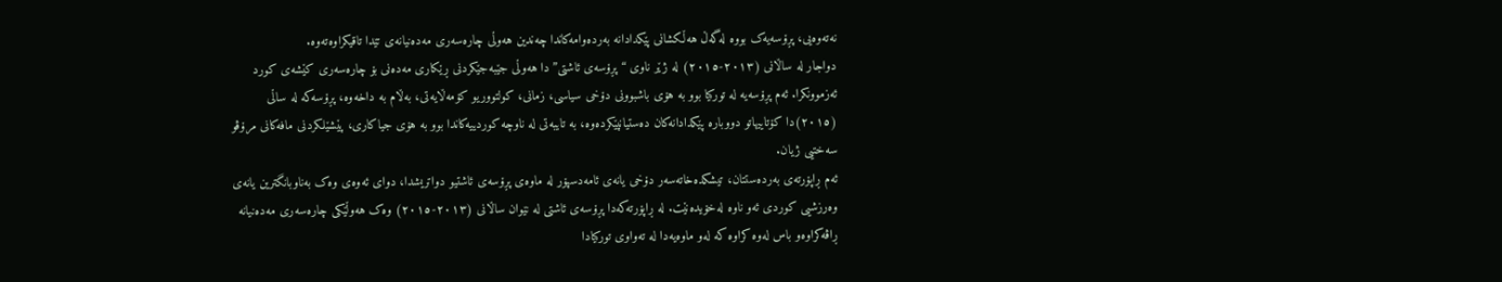نەتەوەیی، پڕۆسەیەک بووە لەگەڵ هەڵکشانی پێکدادانە بەردەوامەکاندا چەندین هەوڵی چارەسەری مەدەنیانەی تێدا تاقیکراوەتەوە.
دواجار لە ساڵانی (٢٠١٣-٢٠١٥) لە ژێر ناوی “پڕۆسەی ئاشتی”دا هەوڵی جێبەجێکردنی ڕێکاری مەدەنی بۆ چارەسەری کێشەی کورد ئەزموونکرا. ئەم پڕۆسەیە لە تورکیا بوو بە هۆی باشبوونی دۆخی سیاسی، زمانی، کولتووریو کۆمەڵایەتی، بەڵام بە داخەوە، پڕۆسەکە لە ساڵی (٢٠١٥)دا کۆتاییهاتو دووبارە پێکدادانەکان دەستیانپێکردەوە، بە تایبەتی لە ناوچە کوردییەکاندا بوو بە هۆی جیاکاری، پێشێلکردنی مافەکانی مرۆڤو سەختیی ژیان.
ئەم ڕاپۆرتەی بەردەستتان، تیشکدەخاتەسەر دۆخی یانەی ئامەدسپۆر لە ماوەی پڕۆسەی ئاشتیو دواتریشدا، دوای ئەوەی وەک بەناوبانگترین یانەی وەرزشیی کوردی ئەو ناوە لەخۆیدەنێت. لە ڕاپۆرتەکەدا پڕۆسەی ئاشتی لە نێوان ساڵانی (٢٠١٣-٢٠١٥) وەک هەوڵێکی چارەسەری مەدەنیانە ڕاڤەکراوەو باس لەوە کراوە کە لەو ماوەیەدا لە تەواوی تورکیادا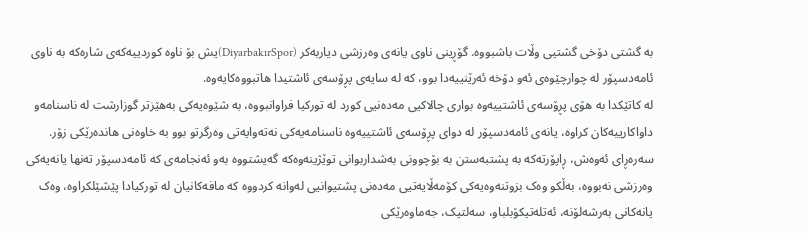بە گشتی دۆخی گشتیی وڵات باشبووە. گۆڕینی ناوی یانەی وەرزشی دیاربەکر (DiyarbakırSpor)یش بۆ ناوە کوردییەکەی شارەکە بە ناوی ئامەدسپۆر لە چوارچێوەی ئەو دۆخە ئەرێنییەدا بوو، کە لە سایەی پڕۆسەی ئاشتیدا هاتبووەکایەوە.
لە کاتێکدا بە هۆی پڕۆسەی ئاشتییەوە بواری چالاکیی مەدەنیی کورد لە تورکیا فراوانبووە، بە شێوەیەکی بەهێزتر گوزارشت لە ناسنامەو داواکارییەکان کراوە، یانەی ئامەدسپۆر لە دوای پڕۆسەی ئاشتییەوە ناسنامەیەکی نەتەوایەتی وەرگرتو بوو بە خاوەنی هاندەرێکی زۆر. سەرەڕای ئەوەش، ڕاپۆرتەکە بە پشتبەستن بە بۆچوونی بەشداربوانی توێژینەوەکە گەیشتووە بەو ئەنجامەی کە ئامەدسپۆر تەنها یانەیەکی وەرزشی نەبووە، بەڵکو وەک بزوتنەوەیەکی کۆمەڵایەتیی مەدەنی پشتیوانیی لەوانە کردووە کە مافەکانیان لە تورکیادا پێشێلکراوە، وەک یانەکانی بەرشەلۆنە، ئەتلەتیکۆبلباو، سەلتیک، جەماوەرێکی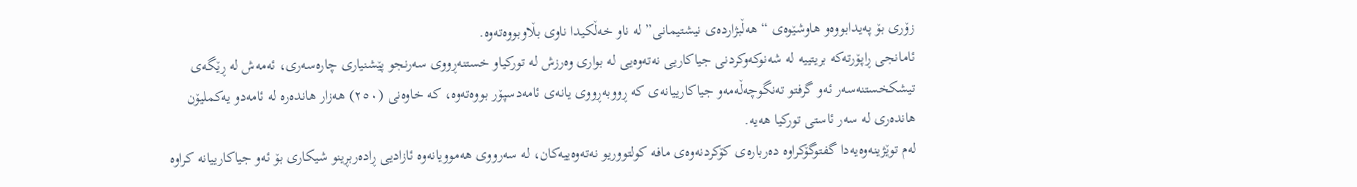زۆری بۆ پەیدابووەو هاوشێوەی “هەڵبژاردەی نیشتیمانی” لە ناو خەڵکیدا ناوی بڵاوبووەتەوە.
ئامانجی ڕاپۆرتەکە بریتییە لە شەنوکەوکردنی جیاکاریی نەتەوەیی لە بواری وەرزش لە تورکیاو خستنەڕووی سەرنجو پێشنیاری چارەسەری، ئەمەش لە ڕێگەی تیشکخستنەسەر ئەو گرفتو تەنگوچەڵەمەو جیاکارییانەی کە ڕووبەڕووی یانەی ئامەدسپۆر بووەتەوە، کە خاوەنی (٢٥٠) هەزار هاندەرە لە ئامەدو یەکملیۆن هاندەری لە سەر ئاستی تورکیا هەیە.
لەم توێژینەوەیەدا گفتوگۆکراوە دەربارەی کۆکردنەوەی مافە کولتووریو نەتەوەییەکان، لە سەرووی هەموویانەوە ئازادیی ڕادەربڕینو شیکاری بۆ ئەو جیاکارییانە کراوە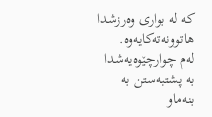کە لە بواری وەرزشدا هاتوونەتەکایەوە.
لەم چوارچێوەیەشدا بە پشتبەستن بە بنەماو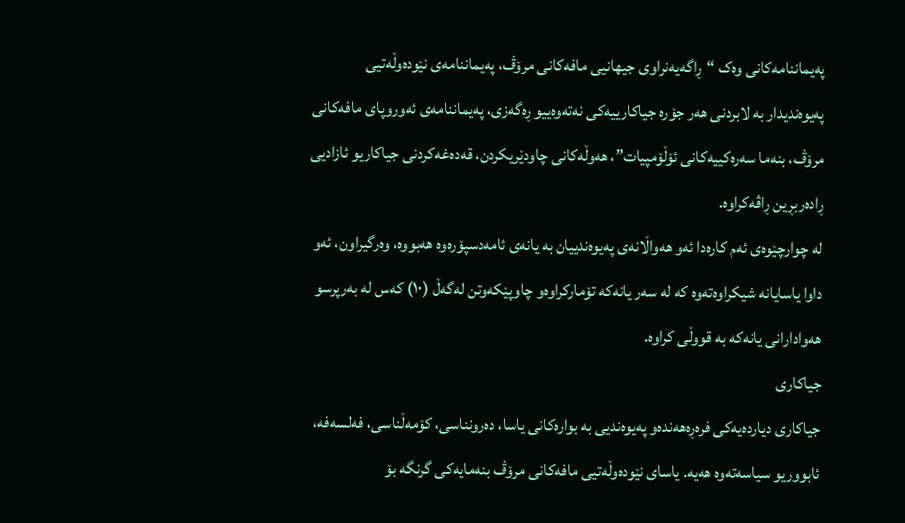پەیماننامەکانی وەک “ڕاگەیەنراوی جیهانیی مافەکانی مرۆڤ، پەیماننامەی نێودەوڵەتیی پەیوەندیدار بە لابردنی هەر جۆرە جیاکارییەکی نەتەوەییو ڕەگەزی، پەیماننامەی ئەوروپای مافەکانی مرۆڤ، بنەما سەرەکییەکانی ئۆڵۆمپیات”، هەوڵەکانی چاودێریکردن، قەدەغەکردنی جیاکاریو ئازادیی ڕادەربڕین ڕاڤەکراوە.
لە چوارچێوەی ئەم کارەدا ئەو هەواڵانەی پەیوەندییان بە یانەی ئامەدسپۆرەوە هەبووە، وەرگیراون، ئەو داوا یاسایانە شیکراوەتەوە کە لە سەر یانەکە تۆمارکراوەو چاوپێکەوتن لەگەڵ (١٠) کەس لە بەرپرسو هەوادارانی یانەکە بە قووڵی کراوە.
جیاکاری
جیاکاری دیاردەیەکی فرەڕەهەندەو پەیوەندیی بە بوارەکانی یاسا، دەرونناسی، کۆمەڵناسی، فەلسەفە، ئابووریو سیاسەتەوە هەیە. یاسای نێودەوڵەتیی مافەکانی مرۆڤ بنەمایەکی گرنگە بۆ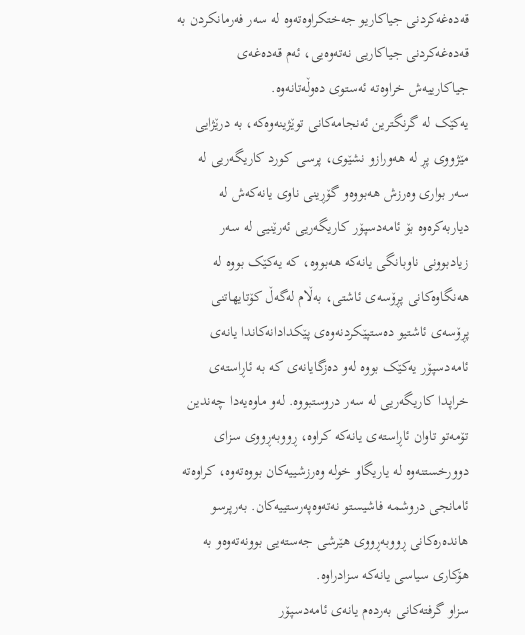قەدەغەکردنی جیاکاریو جەختکراوەتەوە لە سەر فەرمانکردن بە قەدەغەکردنی جیاکاریی نەتەوەیی، ئەم قەدەغەی جیاکارییەش خراوەتە ئەستوی دەوڵەتانەوە.
یەکێک لە گرنگترین ئەنجامەکانی توێژینەوەکە، بە درێژایی مێژووی پڕ لە هەورازو نشێوی، پرسی کورد کاریگەریی لە سەر بواری وەرزش هەبووەو گۆڕینی ناوی یانەکەش لە دیاربەکرەوە بۆ ئامەدسپۆر کاریگەریی ئەرێنیی لە سەر زیادبوونی ناوبانگی یانەکە هەبووە، کە یەکێک بووە لە هەنگاوەکانی پڕۆسەی ئاشتی، بەڵام لەگەڵ کۆتایهاتنی پڕۆسەی ئاشتیو دەستپێکردنەوەی پێکدادانەکاندا یانەی ئامەدسپۆر یەکێک بووە لەو دەزگایانەی کە بە ئاڕاستەی خراپدا کاریگەریی لە سەر دروستبووە. لەو ماوەیەدا چەندین تۆمەتو تاوان ئاڕاستەی یانەکە کراوە، ڕووبەڕووی سزای دوورخستنەوە لە یاریگاو خولە وەرزشییەکان بووەتەوە، کراوەتە ئامانجی دروشمە فاشیستو نەتەوەپەرستییەکان. بەرپرسو هاندەرەکانی ڕووبەڕووی هێرشی جەستەیی بوونەتەوەو بە هۆکاری سیاسی یانەکە سزادراوە.
سزاو گرفتەکانی بەردەم یانەی ئامەدسپۆر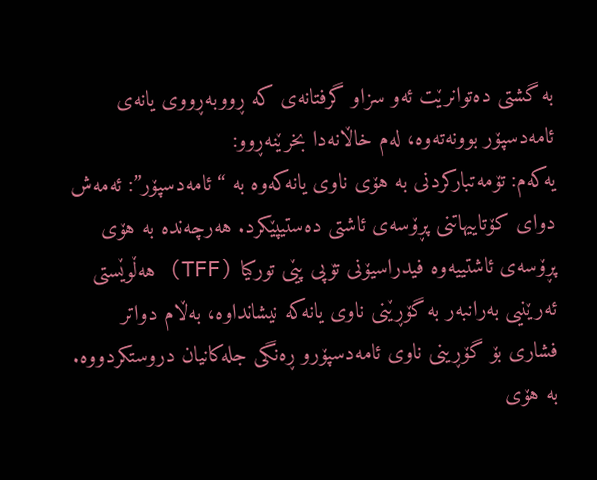بە گشتی دەتوانرێت ئەو سزاو گرفتانەی کە ڕووبەڕووی یانەی ئامەدسپۆر بوونەتەوە، لەم خاڵانەدا بخرێنەڕوو:
یەکەم: تۆمەتبارکردنی بە هۆی ناوی یانەکەوە بە “ئامەدسپۆر”: ئەمەش دوای کۆتاییهاتنی پڕۆسەی ئاشتی دەستیپێکرد. هەرچەندە بە هۆی پڕۆسەی ئاشتییەوە فیدراسیۆنی تۆپی پێی تورکیا (TFF) هەڵوێستی ئەرێنیی بەرانبەر بە گۆڕێنی ناوی یانەکە نیشانداوە، بەڵام دواتر فشاری بۆ گۆڕینی ناوی ئامەدسپۆرو ڕەنگی جلەکانیان دروستکردووە. بە هۆی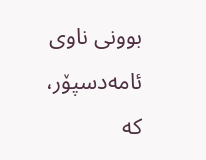بوونی ناوی ئامەدسپۆر، کە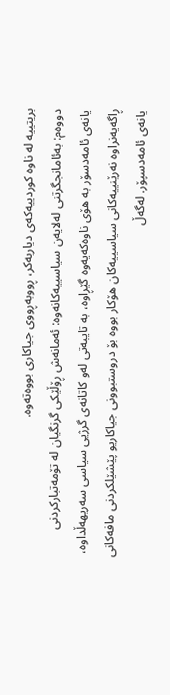بریتییە لە ناوە کوردییەکەی دیاربەکر، ڕووبەڕووی جیاکاری بووەتەوە.
دووەم: بەئامانجگرتنی لەلایەن سیاسییەکانەوە: ئەمانەش ڕۆڵێکی گرنگیان لە تۆمەتبارکردنی یانەی ئامەدسۆر بە هۆی ناوەکەیەوە گێڕاوە، بە تایبەتی لەو کاتانەی گرژیی سیاسی سەریهەڵداوە، ڕاگەیەنراوە نەرێنییەکانی سیاسییەکان هۆکار بووە بۆ دروستبوونی جیاکاریو پێشێلکردنی مافەکانی یانەی ئامەدسپۆر. لەگەڵ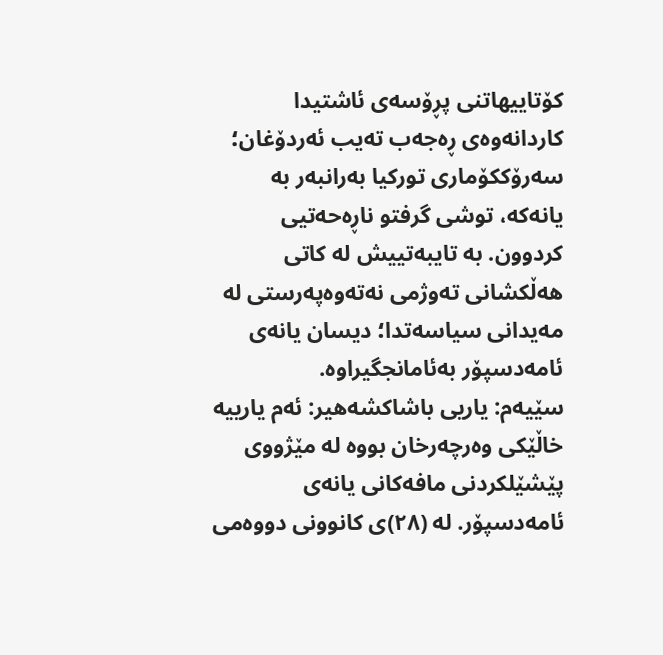کۆتاییهاتنی پڕۆسەی ئاشتیدا کاردانەوەی ڕەجەب تەیب ئەردۆغان؛ سەرۆککۆماری تورکیا بەرانبەر بە یانەکە، توشی گرفتو ناڕەحەتیی کردوون. بە تایبەتییش لە کاتی هەڵکشانی تەوژمی نەتەوەپەرستی لە مەیدانی سیاسەتدا؛ دیسان یانەی ئامەدسپۆر بەئامانجگیراوە.
سێیەم: یاریی باشاکشەهیر: ئەم یارییە خاڵێکی وەرچەرخان بووە لە مێژووی پێشێلکردنی مافەکانی یانەی ئامەدسپۆر. لە (٢٨)ی کانوونی دووەمی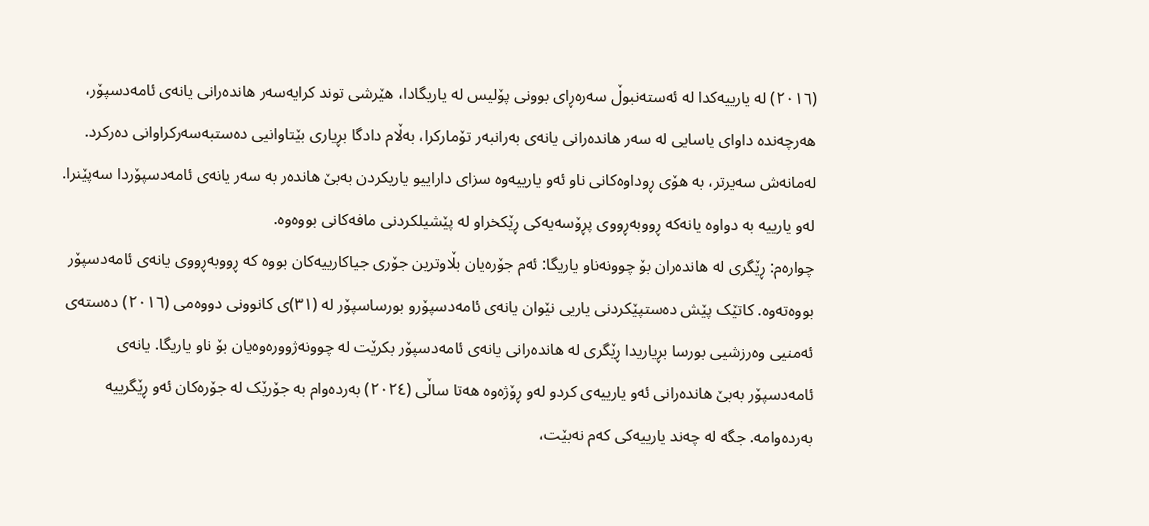(٢٠١٦) لە یارییەکدا لە ئەستەنبوڵ سەرەڕای بوونی پۆلیس لە یاریگادا، هێرشی توند کرایەسەر هاندەرانی یانەی ئامەدسپۆر، هەرچەندە داوای یاسایی لە سەر هاندەرانی یانەی بەرانبەر تۆمارکرا، بەڵام دادگا بڕیاری بێتاوانیی دەستبەسەرکراوانی دەرکرد. لەمانەش سەیرتر، بە هۆی ڕوداوەکانی ناو ئەو یارییەوە سزای داراییو یاریکردن بەبێ هاندەر بە سەر یانەی ئامەدسپۆردا سەپێنرا. لەو یارییە بە دواوە یانەکە ڕووبەڕووی پڕۆسەیەکی ڕێکخراو لە پێشیلکردنی مافەکانی بووەوە.
چوارەم: ڕێگری لە هاندەران بۆ چوونەناو یاریگا: ئەم جۆرەیان بڵاوترین جۆری جیاکارییەکان بووە کە ڕووبەڕووی یانەی ئامەدسپۆر بووەتەوە. کاتێک پێش دەستپێکردنی یاریی نێوان یانەی ئامەدسپۆرو بورساسپۆر لە (٣١)ی کانوونی دووەمی (٢٠١٦) دەستەی ئەمنیی وەرزشیی بورسا بڕیاریدا ڕێگری لە هاندەرانی یانەی ئامەدسپۆر بکرێت لە چوونەژوورەوەیان بۆ ناو یاریگا. یانەی ئامەدسپۆر بەبێ هاندەرانی ئەو یارییەی کردو لەو ڕۆژەوە هەتا ساڵی (٢٠٢٤) بەردەوام بە جۆرێک لە جۆرەکان ئەو ڕێگرییە بەردەوامە. جگە لە چەند یارییەکی کەم نەبێت،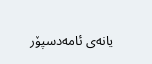یانەی ئامەدسپۆر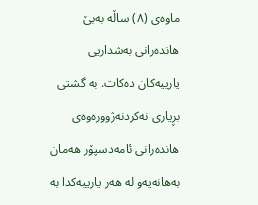ماوەی (٨) ساڵە بەبێ هاندەرانی بەشداریی یارییەکان دەکات. بە گشتی بڕیاری نەکردنەژوورەوەی هاندەرانی ئامەدسپۆر هەمان بەهانەیەو لە هەر یارییەکدا بە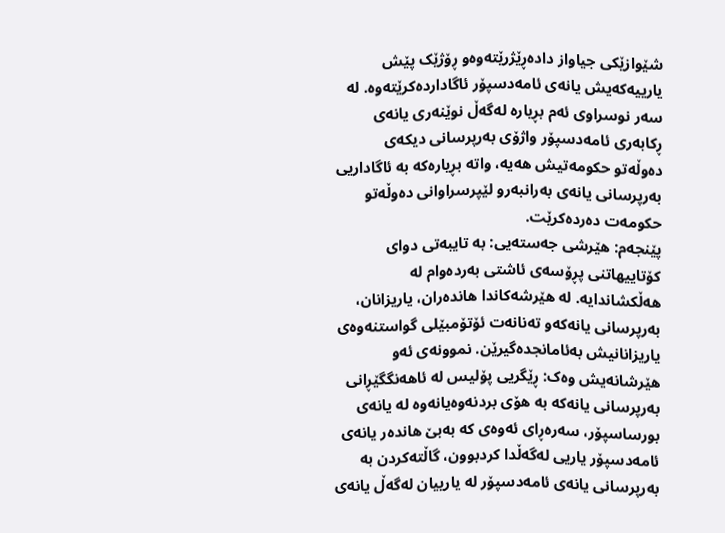شێوازێکی جیاواز دادەڕێژرێتەوەو ڕۆژێک پێش یارییەکەیش یانەی ئامەدسپۆر ئاگاداردەکرێتەوە. لە سەر نوسراوی ئەم بڕیارە لەگەڵ نوێنەری یانەی ڕکابەری ئامەدسپۆر واژۆی بەرپرسانی دیکەی دەوڵەتو حکومەتیش هەیە، واتە بڕیارەکە بە ئاگاداریی بەرپرسانی یانەی بەرانبەرو لێپرسراوانی دەوڵەتو حکومەت دەردەکرێت.
پێنجەم: هێرشی جەستەیی: بە تایبەتی دوای کۆتاییهاتنی پڕۆسەی ئاشتی بەردەوام لە هەڵکشاندایە. لە هێرشەکاندا هاندەران، یاریزانان، بەرپرسانی یانەکەو تەنانەت ئۆتۆمبێلی گواستنەوەی یاریزانانیش بەئامانجدەگیرێن. نموونەی ئەو هێرشانەیش وەک: ڕێگریی پۆلیس لە ئاهەنگگێڕانی بەرپرسانی یانەکە بە هۆی بردنەوەیانەوە لە یانەی بورساسپۆر، سەرەڕای ئەوەی کە بەبێ هاندەر یانەی ئامەدسپۆر یاریی لەگەڵدا کردبوون، گاڵتەکردن بە بەرپرسانی یانەی ئامەدسپۆر لە یارییان لەگەڵ یانەی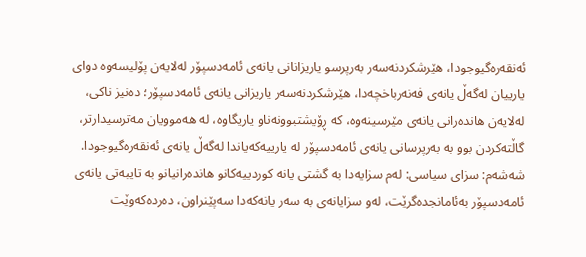ئەنقەرەگیوجودا، هێرشکردنەسەر بەرپرسو یاریزانانی یانەی ئامەدسپۆر لەلایەن پۆلیسەوە دوای یارییان لەگەڵ یانەی فەنەرباخچەدا، هێرشکردنەسەر یاریزانی یانەی ئامەدسپۆر؛ دەنیز ناکی، لەلایەن هاندەرانی یانەی مێرسینەوە، کە ڕۆیشتبوونەناو یاریگاوە، لە هەموویان مەترسیدارتر، گاڵتەکردن بوو بە بەرپرسانی یانەی ئامەدسپۆر لە یارییەکەیاندا لەگەڵ یانەی ئەنقەرەگیوجودا.
شەشەم: سزای سیاسی: لەم سزایەدا بە گشتی یانە کوردییەکانو هاندەرانیانو بە تایبەتی یانەی ئامەدسپۆر بەئامانجدەگرێت، لەو سزایانەی بە سەر یانەکەدا سەپێنراون، دەردەکەوێت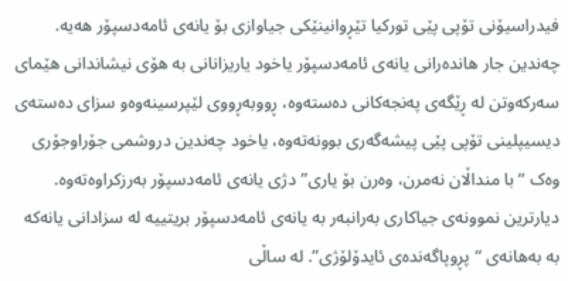فیدراسیۆنی تۆپی پێی تورکیا تێڕوانینێکی جیاوازی بۆ یانەی ئامەدسپۆر هەیە. چەندین جار هاندەرانی یانەی ئامەدسپۆر یاخود یاریزانانی بە هۆی نیشاندانی هێمای سەرکەوتن لە ڕێگەی پەنجەکانی دەستەوە، ڕووبەڕووی لێپرسینەوەو سزای دەستەی دیسیپلینی تۆپی پێی پیشەگەری بوونەتەوە، یاخود چەندین دروشمی جۆراوجۆری وەک “با منداڵان نەمرن، وەرن بۆ یاری” دژی یانەی ئامەدسپۆر بەرزکراوەتەوە. دیارترین نموونەی جیاکاری بەرانبەر بە یانەی ئامەدسپۆر بریتییە لە سزادانی یانەکە بە بەهانەی “پڕوپاگەندەی ئایدۆلۆژی”. لە ساڵی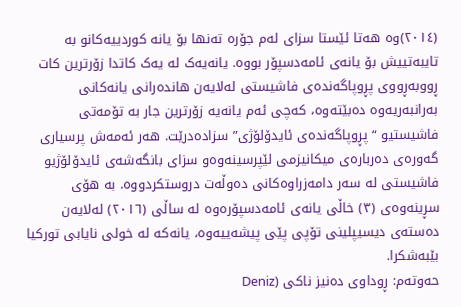(٢٠١٤)وە هەتا ئێستا سزای لەم جۆرە تەنها بۆ یانە کوردییەکانو بە تایبەتییش بۆ یانەی ئامەدسپۆر بووە. یانەیەک لە یەک کاتدا زۆرترین کات ڕووبەڕووی پڕوپاگەندەی فاشیستی لەلایەن هاندەرانی یانەکانی بەرانبەریەوە دەبێتەوە، کەچی ئەم یانەیە زۆرترین جار بە تۆمەتی فاشیستیو “پڕوپاگەندەی ئایدۆلۆژی” سزادەدرێت. هەر ئەمەش پرسیاری گەورەی دەربارەی میکانیزمی لێپرسینەوەو سزای بانگەشەی ئایدۆلۆژیو فاشیستی لە سەر دامەزراوەکانی دەوڵەت دروستکردووە. بە هۆی سڕینەوەی (٣) خاڵی یانەی ئامەدسپۆرەوە لە ساڵی (٢٠١٦) لەلایەن دەستەی دیسیپلینی تۆپی پێی پیشەییەوە، یانەکە لە خولی نایابی تورکیا بێبەشکرا.
حەوتەم: ڕوداوی دەنیز ناکی (Deniz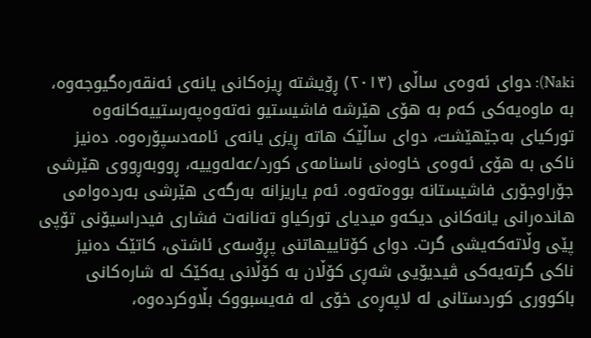Naki): دوای ئەوەی ساڵی (٢٠١٣) ڕۆیشتە ڕیزەکانی یانەی ئەنقەرەگیوجەوە، بە ماوەیەکی کەم بە هۆی هێرشە فاشیستیو نەتەوەپەرستییەکانەوە تورکیای بەجێهێشت، دوای ساڵێک هاتە ڕیزی یانەی ئامەدسپۆرەوە. دەنیز ناکی بە هۆی ئەوەی خاوەنی ناسنامەی کورد/عەلەوییە، ڕووبەڕووی هێرشی جۆراوجۆری فاشیستانە بووەتەوە. ئەم یاریزانە بەرگەی هێرشی بەردەوامی هاندەرانی یانەکانی دیکەو میدیای تورکیاو تەنانەت فشاری فیدراسیۆنی تۆپی پێی وڵاتەکەیشی گرت. دوای کۆتاییهاتنی پڕۆسەی ئاشتی، کاتێک دەنیز ناکی گرتەیەکی ڤیدیۆیی شەڕی کۆڵان بە کۆڵانی یەکێک لە شارەکانی باکووری کوردستانی لە لاپەڕەی خۆی لە فەیسبووک بڵاوکردەوە،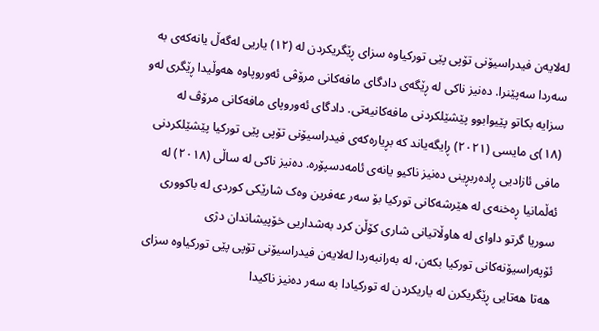لەلایەن فیدراسیۆنی تۆپی پێی تورکیاوە سزای ڕێگریکردن لە (١٢) یاریی لەگەڵ یانەکەی بە سەردا سەپێنرا. دەنیز ناکی لە ڕێگەی دادگای مافەکانی مرۆڤی ئەوروپاوە هەوڵیدا ڕێگری لەو سزایە بکاتو پێیوابوو پێشێلکردنی مافەکانیەتی. دادگای ئەوروپای مافەکانی مرۆڤ لە (١٨)ی مایسی (٢٠٢١) ڕایگەیاند کە بڕیارەکەی فیدراسیۆنی تۆپی پێی تورکیا پێشێلکردنی مافی ئازادیی ڕادەربڕینی دەنیز ناکیو یانەی ئامەدسپۆرە. دەنیز ناکی لە ساڵی (٢٠١٨) لە ئەڵمانیا ڕەخنەی لە هێرشەکانی تورکیا بۆ سەر عەفرین وەک شارێکی کوردی لە باکووری سوریا گرتو داوای لە هاوڵاتیانی شاری کۆڵن کرد بەشداریی خۆپیشاندان دژی ئۆپەراسیۆنەکانی تورکیا بکەن، لە بەرانبەردا لەلایەن فیدراسیۆنی تۆپی پێی تورکیاوە سزای هەتا هەتایی ڕێگریکرن لە یاریکردن لە تورکیادا بە سەر دەنیز ناکیدا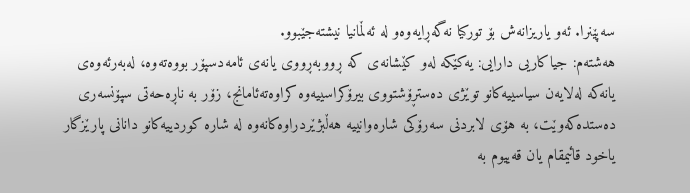سەپێنرا. ئەو یاریزانەش بۆ تورکیا نەگەڕایەوەو لە ئەڵمانیا نیشتەجێبوو.
هەشتەم: جیاکاریی دارایی: یەکێکە لەو کێشانەی کە ڕووبەڕووی یانەی ئامەدسپۆر بووەتەوە، لەبەرئەوەی یانەکە لەلایەن سیاسییەکانو توێژی دەستڕۆشتووی بیرۆکراسییەوە کراوەتەئامانج، زۆر بە ناڕەحەتی سپۆنسەری دەستدەکەوێت، بە هۆی لابردنی سەرۆکی شارەوانییە هەڵبژێردراوەکانەوە لە شارە کوردییەکانو دانانی پارێزگار یاخود قائیمقام یان قەییوم بە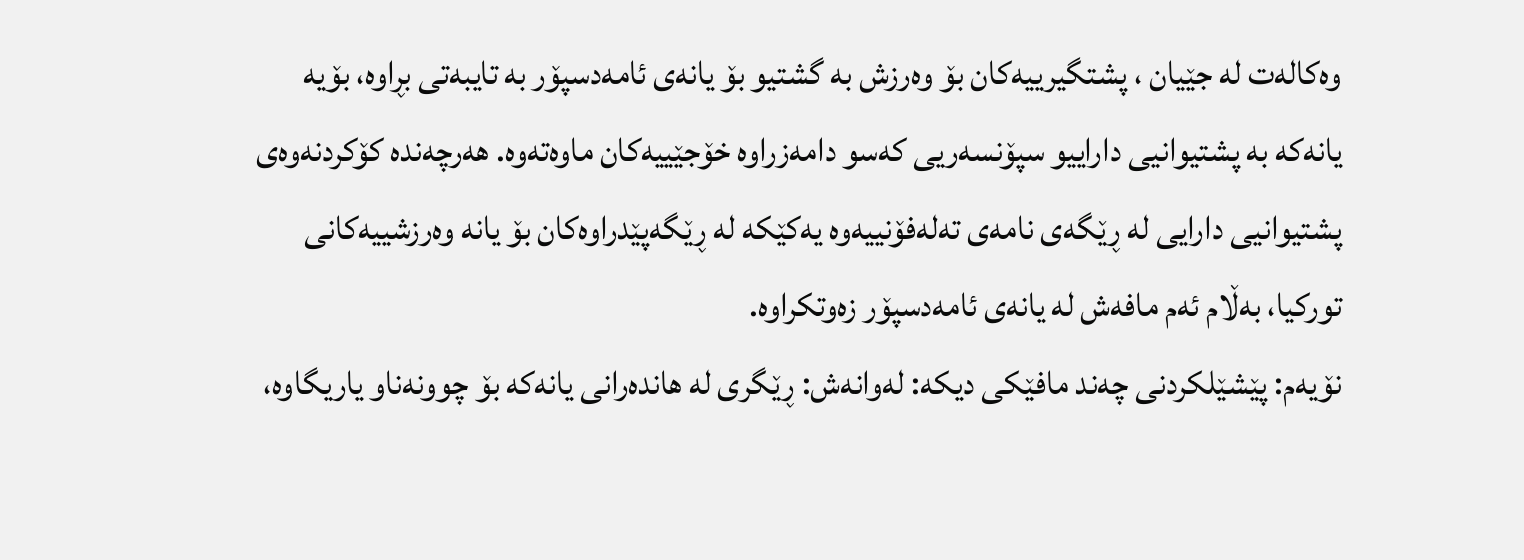وەکالەت لە جێیان ، پشتگیرییەکان بۆ وەرزش بە گشتیو بۆ یانەی ئامەدسپۆر بە تایبەتی بڕاوە، بۆیە یانەکە بە پشتیوانیی داراییو سپۆنسەریی کەسو دامەزراوە خۆجێییەکان ماوەتەوە. هەرچەندە کۆکردنەوەی پشتیوانیی دارایی لە ڕێگەی نامەی تەلەفۆنییەوە یەکێکە لە ڕێگەپێدراوەکان بۆ یانە وەرزشییەکانی تورکیا، بەڵام ئەم مافەش لە یانەی ئامەدسپۆر زەوتکراوە.
نۆیەم: پێشێلکردنی چەند مافێکی دیکە: لەوانەش: ڕێگری لە هاندەرانی یانەکە بۆ چوونەناو یاریگاوە،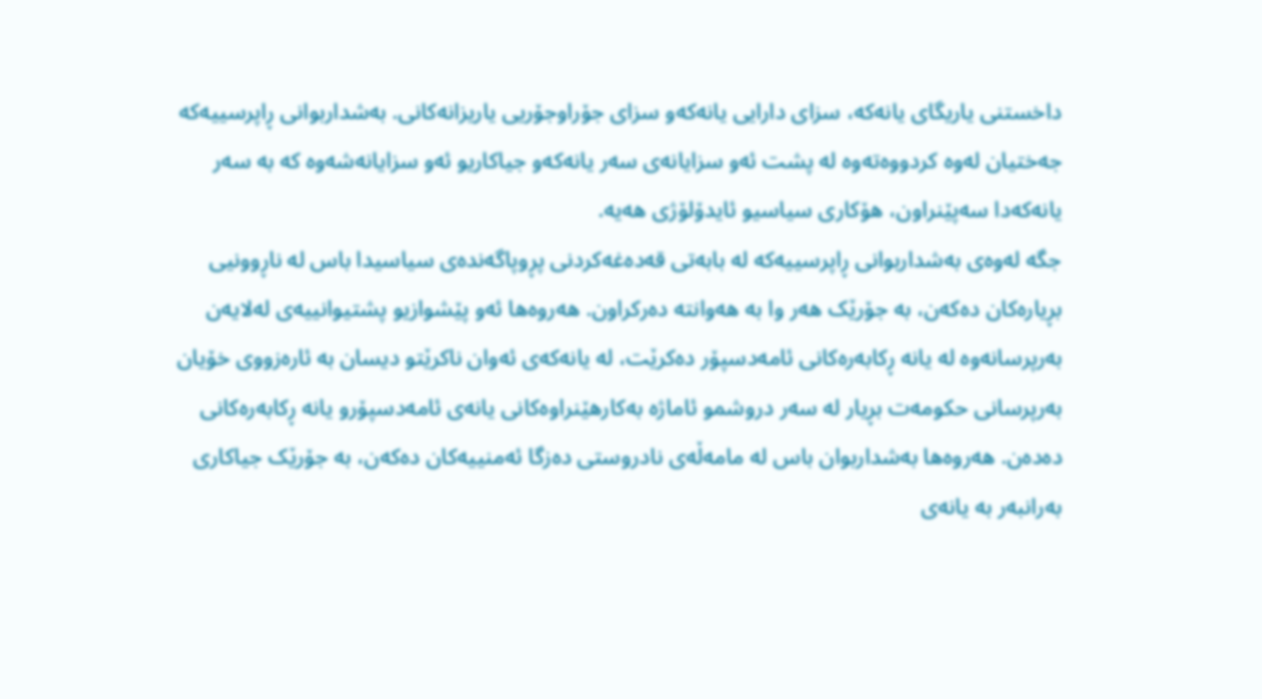داخستنی یاریگای یانەکە، سزای دارایی یانەکەو سزای جۆراوجۆریی یاریزانەکانی. بەشداربوانی ڕاپرسییەکە جەختیان لەوە کردووەتەوە لە پشت ئەو سزایانەی سەر یانەکەو جیاکاریو ئەو سزایانەشەوە کە بە سەر یانەکەدا سەپێنراون، هۆکاری سیاسیو ئایدۆلۆژی هەیە.
جگە لەوەی بەشداربوانی ڕاپرسییەکە لە بابەتی قەدەغەکردنی پڕوپاگەندەی سیاسیدا باس لە ناڕوونیی بڕیارەکان دەکەن، بە جۆرێک هەر وا بە هەوانتە دەرکراون. هەروەها ئەو پێشوازیو پشتیوانییەی لەلایەن بەرپرسانەوە لە یانە ڕکابەرەکانی ئامەدسپۆر دەکرێت، لە یانەکەی ئەوان ناکرێتو دیسان بە ئارەزووی خۆیان بەرپرسانی حکومەت بڕیار لە سەر دروشمو ئاماژە بەکارهێنراوەکانی یانەی ئامەدسپۆرو یانە ڕکابەرەکانی دەدەن. هەروەها بەشداربوان باس لە مامەڵەی نادروستی دەزگا ئەمنییەکان دەکەن، بە جۆرێک جیاکاری بەرانبەر بە یانەی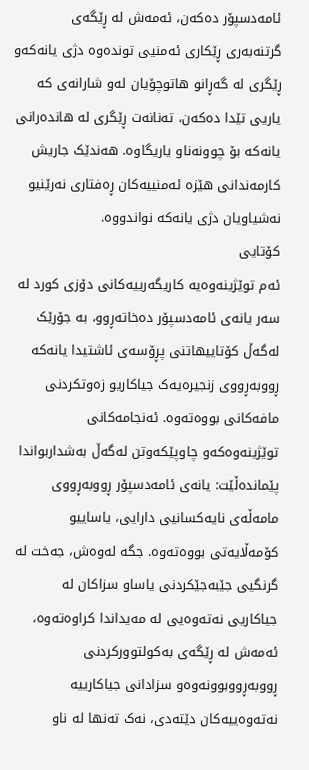ئامەدسپۆر دەکەن، ئەمەش لە ڕێگەی گرتنەبەری ڕێکاری ئەمنیی توندەوە دژی یانەکەو ڕێگری لە گەڕانو هاتوچۆیان لەو شارانەی کە یاریی تێدا دەکەن، تەنانەت ڕێگری لە هاندەرانی یانەکە بۆ چوونەناو یاریگاوە. هەندێک جاریش کارمەندانی هێزە ئەمنییەکان ڕەفتاری نەرێنیو نەشیاویان دژی یانەکە نواندووە.
کۆتایی
ئەم توێژینەوەیە کاریگەرییەکانی دۆزی کورد لە سەر یانەی ئامەدسپۆر دەخاتەڕوو، بە جۆرێک لەگەڵ کۆتاییهاتنی پڕۆسەی ئاشتیدا یانەکە ڕووبەڕووی زنجیرەیەک جیاکاریو زەوتکردنی مافەکانی بووەتەوە. ئەنجامەکانی توێژینەوەکەو چاوپێکەوتن لەگەڵ بەشداربواندا پێماندەڵێت: یانەی ئامەدسپۆر ڕووبەڕووی مامەڵەی نایەکسانیی دارایی، یاساییو کۆمەڵایەتی بووەتەوە. جگە لەوەش، جەخت لە گرنگیی جێبەجێکردنی یاساو سزاکان لە جیاکاریی نەتەوەیی لە مەیداندا کراوەتەوە، ئەمەش لە ڕێگەی بەکولتوورکردنی ڕووبەڕووبوونەوەو سزادانی جیاکارییە نەتەوەییەکان دێتەدی، نەک تەنها لە ناو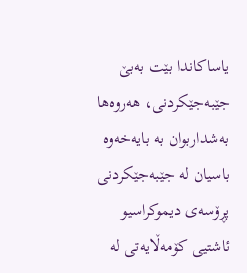یاساکاندا بێت بەبێ جێبەجێکردنی، هەروەها بەشداربوان بە بایەخەوە باسیان لە جێبەجێکردنی پڕۆسەی دیموکراسیو ئاشتیی کۆمەڵایەتی لە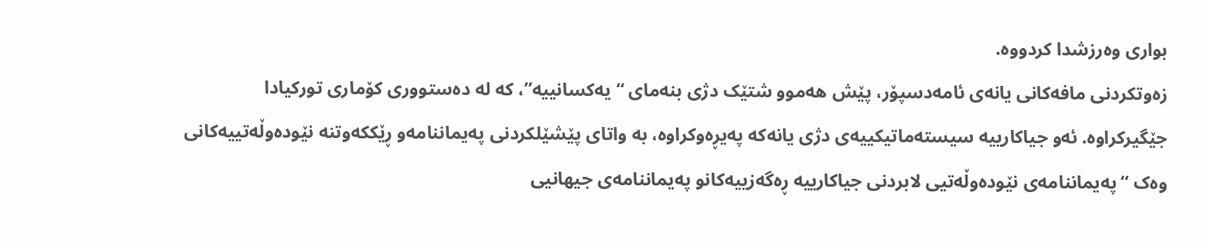بواری وەرزشدا کردووە.
زەوتکردنی مافەکانی یانەی ئامەدسپۆر، پێش هەموو شتێک دژی بنەمای “یەکسانییە”، کە لە دەستووری کۆماری تورکیادا جێگیرکراوە. ئەو جیاکارییە سیستەماتیکییەی دژی یانەکە پەیڕەوکراوە، بە واتای پێشێلکردنی پەیماننامەو ڕێککەوتنە نێودەوڵەتییەکانی وەک “پەیماننامەی نێودەوڵەتیی لابردنی جیاکارییە ڕەگەزییەکانو پەیماننامەی جیهانیی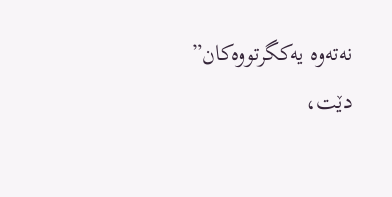نەتەوە یەکگرتووەکان” دێت،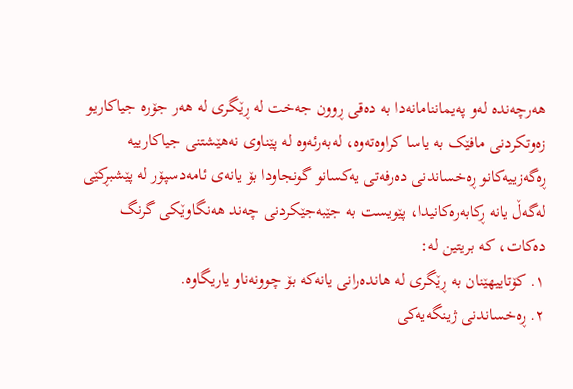هەرچەندە لەو پەیماننامانەدا بە دەقی ڕوون جەخت لە ڕێگری لە هەر جۆرە جیاکاریو زەوتکردنی مافێک بە یاسا کراوەتەوە، لەبەرئەوە لە پێناوی نەهێشتنی جیاکارییە ڕەگەزییەکانو ڕەخساندنی دەرفەتی یەکسانو گونجاودا بۆ یانەی ئامەدسپۆر لە پێشبڕکێی لەگەڵ یانە ڕکابەرەکانیدا، پێویست بە جێبەجێکردنی چەند هەنگاوێکی گرنگ دەکات، کە بریتین لە:
١. کۆتاییهێنان بە ڕێگری لە هاندەرانی یانەکە بۆ چوونەناو یاریگاوە.
٢. ڕەخساندنی ژینگەیەکی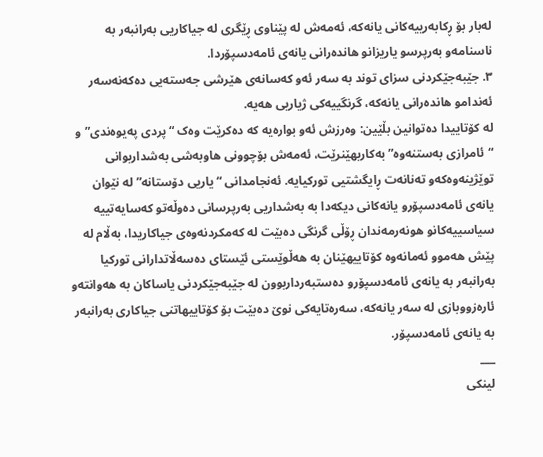لەبار بۆ ڕکابەرییەکانی یانەکە، ئەمەش لە پێناوی ڕێگری لە جیاکاریی بەرانبەر بە ناسنامەو بەرپرسو یاریزانو هاندەرانی یانەی ئامەدسپۆردا.
٣. جێبەجێکردنی سزای توند بە سەر ئەو کەسانەی هێرشی جەستەیی دەکەنەسەر ئەندامو هاندەرانی یانەکە، گرنگییەکی ژیاریی هەیە.
لە کۆتاییدا دەتوانین بڵێین: وەرزش ئەو بوارەیە کە دەکرێت وەک “پردی پەیوەندی”و “ئامرازی بەستنەوە” بەکاربهێنرێت، ئەمەش بۆچوونی هاوبەشی بەشداربوانی توێژینەوەکەو تەنانەت ڕایگشتیی تورکیایە. ئەنجامدانی “یاریی دۆستانە” لە نێوان یانەی ئامەدسپۆرو یانەکانی دیکەدا بە بەشداریی بەرپرسانی دەوڵەتو کەسایەتییە سیاسییەکانو هونەرمەندان ڕۆڵی گرنگی دەبێت لە کەمکردنەوەی جیاکاریدا، بەڵام لە پێش هەموو ئەمانەوە کۆتاییهێنان بە هەڵوێستی ئێستای دەسەڵاتدارانی تورکیا بەرانبەر بە یانەی ئامەدسپۆرو دەستبەرداربوون لە جێبەجێکردنی یاساکان بە هەوانتەو ئارەزووبازی لە سەر یانەکە، سەرەتایەکی نوێ دەبێت بۆ کۆتاییهاتنی جیاکاری بەرانبەر بە یانەی ئامەدسپۆر.
___
لینکی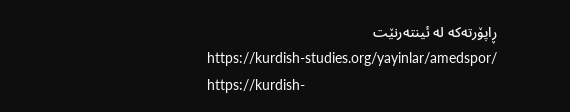ڕاپۆرتەکە لە ئینتەرنێت
https://kurdish-studies.org/yayinlar/amedspor/
https://kurdish-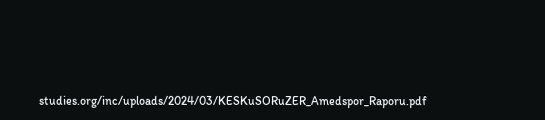studies.org/inc/uploads/2024/03/KESKuSORuZER_Amedspor_Raporu.pdf